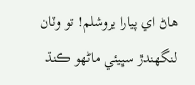هاڻ اي پيارا يروشلم! تو وٽان لنگھندڙ سڀيئي ماڻهو ڪنڌ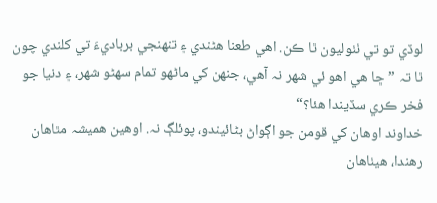لوڏي تو تي ٺٺوليون ٿا ڪن. اهي طعنا هڻندي ۽ تنهنجي برباديءَ تي کلندي چون ٿا تہ ”ڇا هي اهو ئي شهر نہ آهي، جنهن کي ماڻهو تمام سهڻو شهر، ۽ دنيا جو فخر ڪري سڏيندا هئا؟“
خداوند اوهان کي قومن جو اڳواڻ بڻائيندو، پوئلڳ نہ. اوهين هميشہ مٿاهان رهندا، هيٺاهان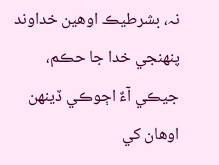نہ، بشرطيڪ اوهين خداوند پنهنجي خدا جا حڪم، جيڪي آءٌ اڄوڪي ڏينهن اوهان کي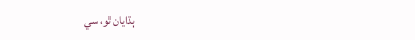ٻڌايان ٿو، سي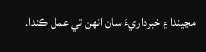مڃيندا ۽ خبرداريءَ سان انهن تي عمل ڪندا.